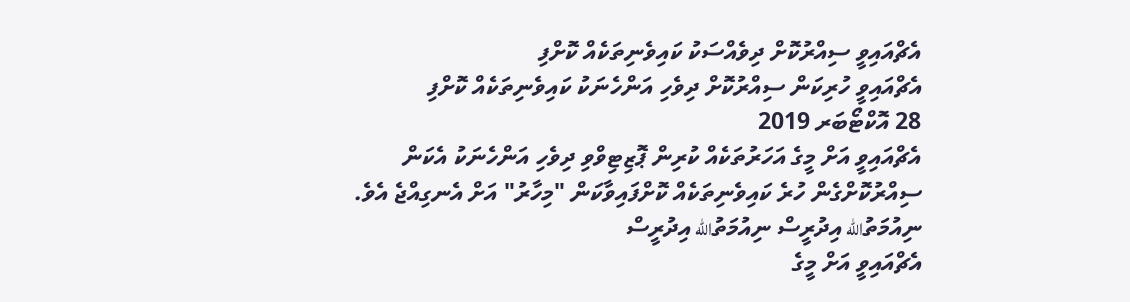އެޗްއައިވީ ސިއްރުކޮށް ދިވެއްސަކު ކައިވެނިތަކެއް ކޮށްފި
އެޗްއައިވީ ހުރިކަން ސިއްރުކޮށް ދިވެހި އަންހެނަކު ކައިވެނިތަކެއް ކޮށްފި
28 އޮކްޓޯބަރ 2019
އެޗްއައިވީ އަށް މީގެ އަހަރުތަކެއް ކުރިން ޕޮޒިޓިވްވި ދިވެހި އަންހެނަކު އެކަން ސިއްރުކޮށްގެން ހުރެ ކައިވެނިތަކެއް ކޮށްފައިވާކަން "މިހާރު" އަށް އެނގިއްޖެ އެވެ.
ނިއުމަތުالله އިދުރީސް ނިއުމަތުالله އިދުރީސް
އެޗްއައިވީ އަށް މީގެ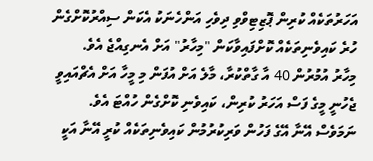އަހަރުތަކެއް ކުރިން ޕޮޒިޓިވްވި ދިވެހި އަންހެނަކު އެކަން ސިއްރުކޮށްގެން ހުރެ ކައިވެނިތަކެއް ކޮށްފައިވާކަން "މިހާރު" އަށް އެނގިއްޖެ އެވެ.
މިހާރު އުމުރުން 40 އާ ގާތްކުރާ، މާލެ އަށް އުފަން މި މީހާ އަށް އެޗްއައިވީ ޖެހުނީ މީގެ ފަސް އަހަރު ކުރިން، ކައިވެނި ކޮށްގެން ހުއްޓަ އެވެ. ނަމަވެސް އޭނާ އޭގެ ފަހުން ވަރިކުރުމުން ކައިވެނިތަކެއް ކުރީ އޭނާ އަކީ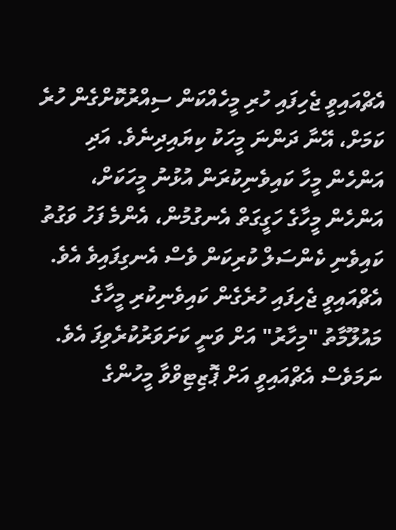އެޗްއައިވީ ޖެހިފައި ހުރި މީހެއްކަން ސިއްރުކޮށްގެން ހުރެ ކަމަށް، އޭނާ ދަންނަ މީހަކު ކިޔައިދިނެވެ. އަދި އަންހެން މީހާ ކައިވެނިކުރަން އުޅުނު މީހަކަށް، އަންހެން މީހާގެ ހަގީގަތް އެނގުމުން، އެންމެ ފަހު ވަގުތު ކައިވެނި ކެންސަލް ކުރިކަން ވެސް އެނގިފައިވެ އެވެ.
އެޗްއައިވީ ޖެހިފައި ހުރެގެން ކައިވެނިކުރި މީހާގެ މައުލޫމާތު "މިހާރު" އަށް ވަނީ ކަށަވަރުކުރެވިފަ އެވެ. ނަމަވެސް އެޗްއައިވީ އަށް ޕޮޒިޓިވްވާ މީހުންގެ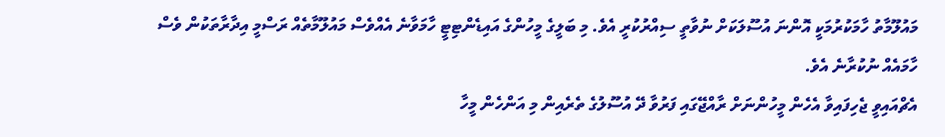މައުލޫމާތު ހާމަކުރުމަކީ އޮންނަ އުސޫލަކަށް ނުވާތީ ސިއްރުކުރީ އެވެ. މި ބަލީގެ މީހުންގެ އައިޑެންޓިޓީ ހާމަވާނެ އެއްވެސް މައުލޫމާތެއް ރަސްމީ އިދާރާތަކުން ވެސް ހާމައެއް ނުކުރާނެ އެވެ.
އެޗްއައިވީ ޖެހިފައިވާ އެހެން މީހުންނަށް ރާއްޖޭގައި ފަރުވާ ދޭ އުސޫލުގެ ތެރެއިން މި އަންހެން މީހާ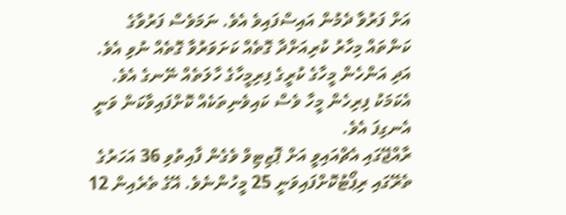އަށް ފަރުވާ ދެމުން އައިސްފައިވެ އެވެ. ނަމަވެސް ފަރުވާގެ ކަންތައް މިހާރު ކުރިއަށްދާ ގޮތެއް ކަށަވަރުވާ ގޮތެއް ނުވި އެވެ. އަދި އަންހެން މީހާގެ ކުރީގެ ފިރިމީހާގެ ހާލަތެއް ނޭނގެ އެވެ. އެކަމަކު ފިރިހެން މީހާ ވެސް ކައިވެނިތަކެއް ކޮށްފައިވާކަން ވަނީ އެނގިފަ އެވެ.
ރާއްޖޭގައި އެޗްއައިވީ އަށް ޕޮޒިޓިވް ވެގެން ފާއިތުވި 36 އަހަރުގެ ތެރޭގައި ރިޕޯޓުކޮށްފައިވަނީ 25 މީހުންނެވެ. އޭގެ ތެރެއިން 12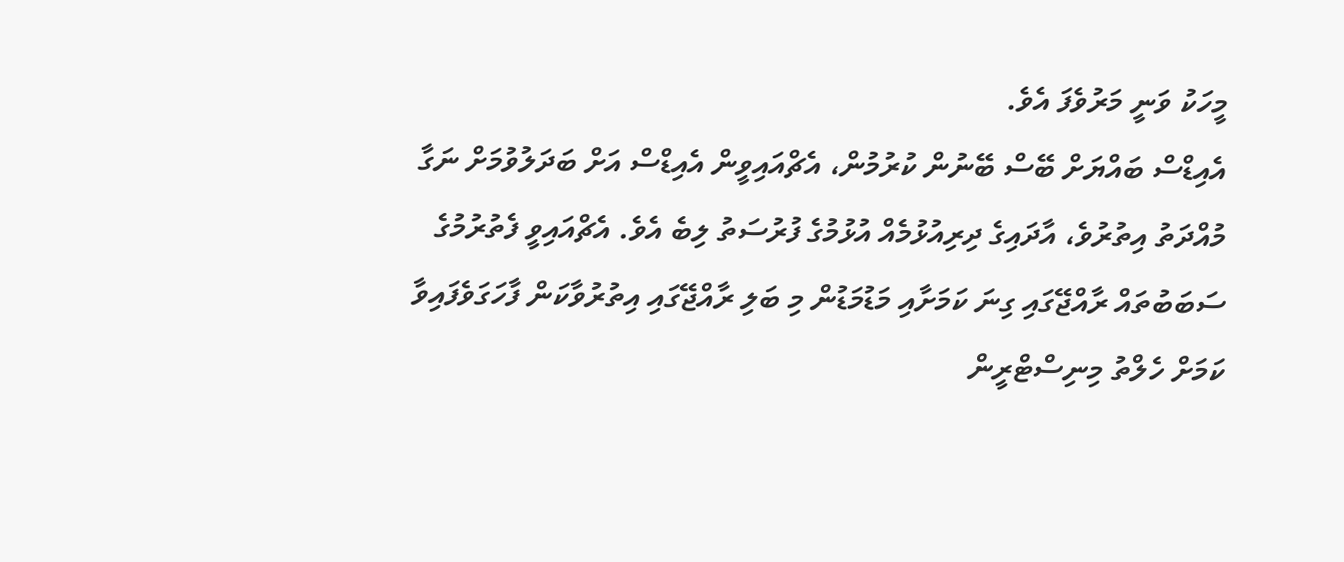މީހަކު ވަނީ މަރުވެފަ އެވެ.
އެއިޑްސް ބައްޔަށް ބޭސް ބޭނުން ކުރުމުން، އެޗްއައިވީން އެއިޑްސް އަށް ބަދަލުވުމަށް ނަގާ މުއްދަތު އިތުރުވެ، އާދައިގެ ދިރިއުޅުމެއް އުޅުމުގެ ފުރުސަތު ލިބެ އެވެ. އެޗްއައިވީ ފެތުރުމުގެ ސަބަބުތައް ރާއްޖޭގައި ގިނަ ކަމަށާއި މަޑުމަޑުން މި ބަލި ރާއްޖޭގައި އިތުރުވާކަން ފާހަގަވެފައިވާ ކަމަށް ހެލްތު މިނިސްޓްރީން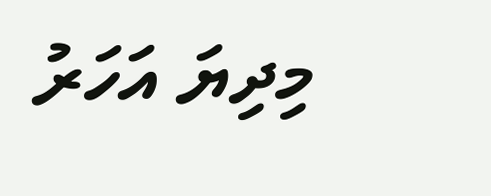މިދިޔަ އަހަރު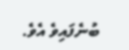ބުނެފައިވެ އެވެ.